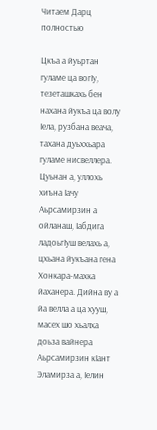Читаем Дарц полностью

Цкъа а йуьртан гуламе ца вогIу, тезеташкахь бен нахана йукъа ца волу Iела, рузбана веача, тахана дуьххьара гуламе нисвеллера. Цуьнан а, уллохь хиъна Iачу Аьрсамирзин а ойланаш, Iабдига ладоьгIуш велахь а, цхьана йукъана гена Хонкара-махка йаханера. Дийна ву а йа велла а ца хууш, масех шо хьалха доьза вайнера Аьрсамирзин кIант Эламирза а, Iелин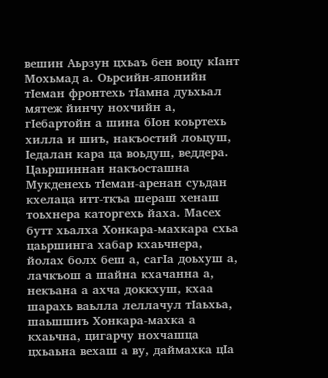вешин Аьрзун цхьаъ бен воцу кIант Мохьмад а. Оьрсийн-японийн тIеман фронтехь тIамна дуьхьал мятеж йинчу нохчийн а, гIебартойн а шина бIон коьртехь хилла и шиъ, накъостий лоьцуш, Iедалан кара ца воьдуш, веддера. Цаьршиннан накъосташна Мукденехь тIеман-аренан суьдан кхелаца итт-ткъа шераш хенаш тоьхнера каторгехь йаха. Масех бутт хьалха Хонкара-махкара схьа цаьршинга хабар кхаьчнера, йолах болх беш а, сагIа доьхуш а, лачкъош а шайна кхачанна а, некъана а ахча доккхуш, кхаа шарахь ваьлла леллачул тIаьхьа, шаьшшиъ Хонкара-махка а кхаьчна, цигарчу нохчашца цхьаьна вехаш а ву, даймахка цIа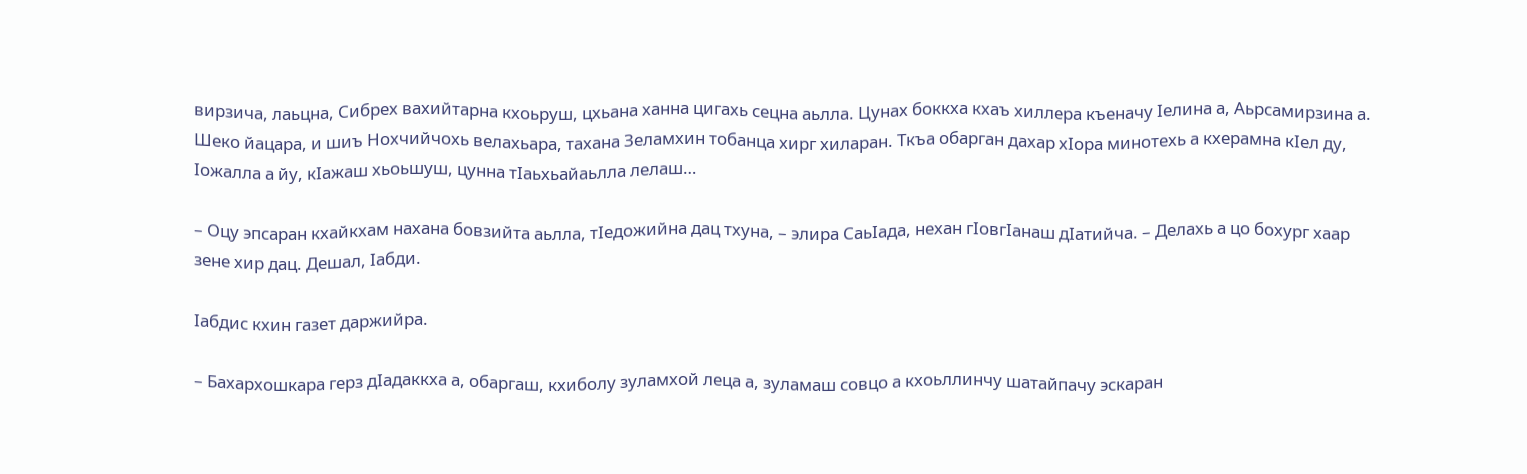вирзича, лаьцна, Сибрех вахийтарна кхоьруш, цхьана ханна цигахь сецна аьлла. Цунах боккха кхаъ хиллера къеначу Iелина а, Аьрсамирзина а. Шеко йацара, и шиъ Нохчийчохь велахьара, тахана Зеламхин тобанца хирг хиларан. Ткъа обарган дахар хIора минотехь а кхерамна кIел ду, Iожалла а йу, кIажаш хьоьшуш, цунна тIаьхьайаьлла лелаш…

– Оцу эпсаран кхайкхам нахана бовзийта аьлла, тIедожийна дац тхуна, – элира СаьIада, нехан гIовгIанаш дIатийча. – Делахь а цо бохург хаар зене хир дац. Дешал, Iабди.

Iабдис кхин газет даржийра.

– Бахархошкара герз дIадаккха а, обаргаш, кхиболу зуламхой леца а, зуламаш совцо а кхоьллинчу шатайпачу эскаран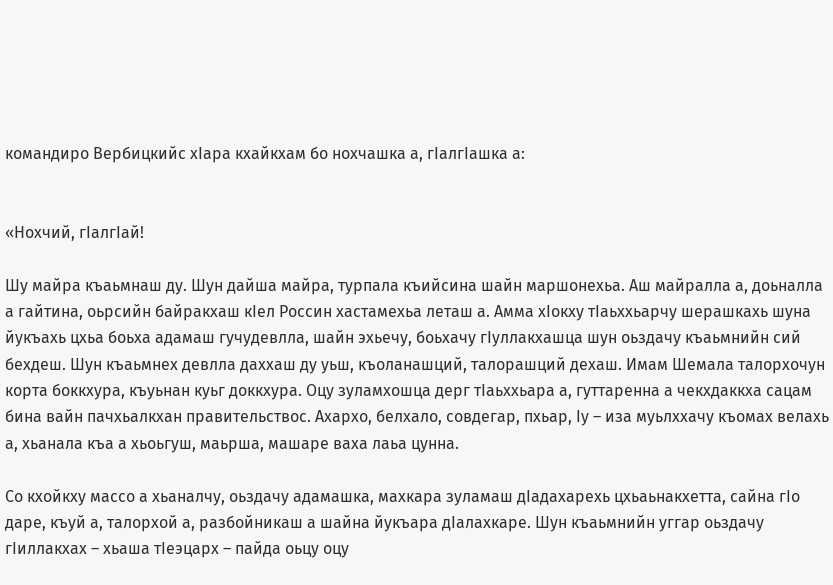командиро Вербицкийс хIара кхайкхам бо нохчашка а, гIалгIашка а:


«Нохчий, гIалгIай!

Шу майра къаьмнаш ду. Шун дайша майра, турпала къийсина шайн маршонехьа. Аш майралла а, доьналла а гайтина, оьрсийн байракхаш кIел Россин хастамехьа леташ а. Амма хIокху тIаьххьарчу шерашкахь шуна йукъахь цхьа боьха адамаш гучудевлла, шайн эхьечу, боьхачу гIуллакхашца шун оьздачу къаьмнийн сий бехдеш. Шун къаьмнех девлла даххаш ду уьш, къоланашций, талорашций дехаш. Имам Шемала талорхочун корта боккхура, къуьнан куьг доккхура. Оцу зуламхошца дepг тIаьххьара а, гуттаренна а чекхдаккха сацам бина вайн пачхьалкхан правительствос. Ахархо, белхало, совдегар, пхьар, Iу – иза муьлххачу къомах велахь а, хьанала къа а хьоьгуш, маьрша, машаре ваха лаьа цунна.

Со кхойкху массо а хьаналчу, оьздачу адамашка, махкара зуламаш дIадахарехь цхьаьнакхетта, сайна гIo даре, къуй а, талорхой а, разбойникаш а шайна йукъара дIалахкаре. Шун къаьмнийн уггар оьздачу гIиллакхах – хьаша тIеэцарх – пайда оьцу оцу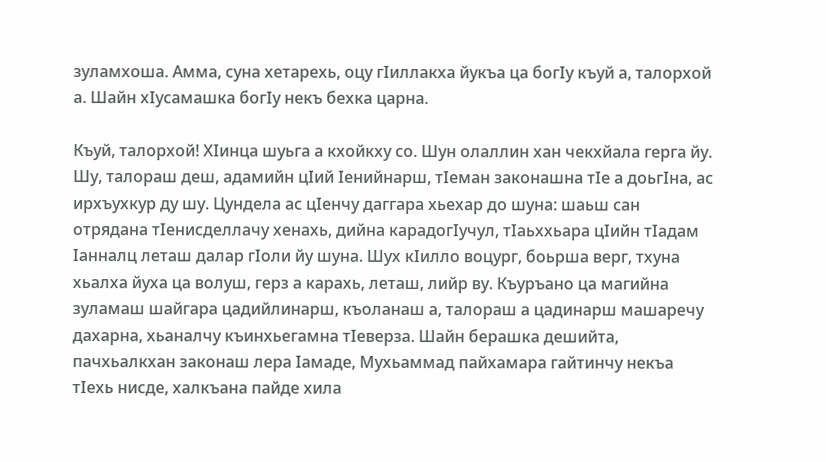зуламхоша. Амма, суна хетарехь, оцу гIиллакха йукъа ца богIу къуй а, талорхой а. Шайн хIусамашка богIу некъ бехка царна.

Къуй, талорхой! ХIинца шуьга а кхойкху со. Шун олаллин хан чекхйала герга йу. Шу, талораш деш, адамийн цIий Iенийнарш, тIеман законашна тIе а доьгIна, ас ирхъухкур ду шу. Цундела ас цIенчу даггара хьехар до шуна: шаьш сан отрядана тIенисделлачу хенахь, дийна карадогIучул, тIаьххьара цIийн тIадам Iанналц леташ далар гIоли йу шуна. Шух кIилло воцург, боьрша верг, тхуна хьалха йуха ца волуш, герз а карахь, леташ, лийр ву. Къуръано ца магийна зуламаш шайгара цадийлинарш, къоланаш а, талораш а цадинарш машаречу дахарна, хьаналчу къинхьегамна тIеверза. Шайн берашка дешийта, пачхьалкхан законаш лера Iамаде, Мухьаммад пайхамара гайтинчу некъа тIехь нисде, халкъана пайде хила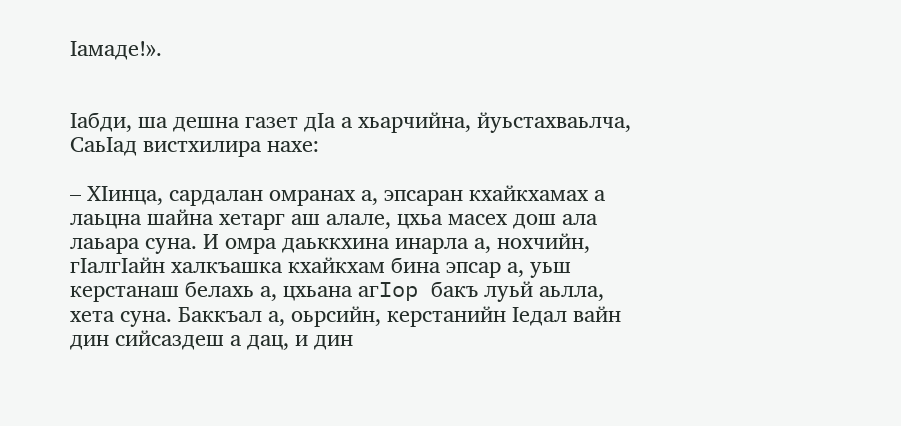Iамаде!».


Iабди, ша дешна газет дIа а хьарчийна, йуьстахваьлча, СаьIад вистхилира нахе:

– ХIинца, сардалан омранах а, эпсаран кхайкхамах а лаьцна шайна хетарг аш алале, цхьа масех дош ала лаьара суна. И омра даьккхина инарла а, нохчийн, гIалгIайн халкъашка кхайкхам бина эпсар а, уьш керстанаш белахь а, цхьана aгIop бакъ луьй аьлла, хета суна. Баккъал а, оьрсийн, керстанийн Iедал вайн дин сийсаздеш а дац, и дин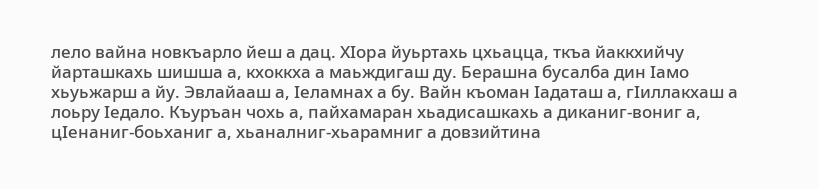лело вайна новкъарло йеш а дац. XIоpa йуьртахь цхьацца, ткъа йаккхийчу йарташкахь шишша а, кхоккха а маьждигаш ду. Берашна бусалба дин Iамо хьуьжарш а йу. Эвлайааш а, Iеламнах а бу. Вайн къоман Iадаташ а, гIиллакхаш а лоьру Iедало. Къуръан чохь а, пайхамаран хьадисашкахь а диканиг-вониг а, цIенаниг-боьханиг а, хьаналниг-хьарамниг а довзийтина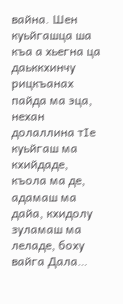вайна. Шен куьйгашца ша къа а хьегна ца даьккхинчу рицкъанах пайда ма эца, нехан долаллина тIе куьйгаш ма кхийдаде, къола ма де, адамаш ма дайа, кхидолу зуламаш ма леладе, боху вайга Дала…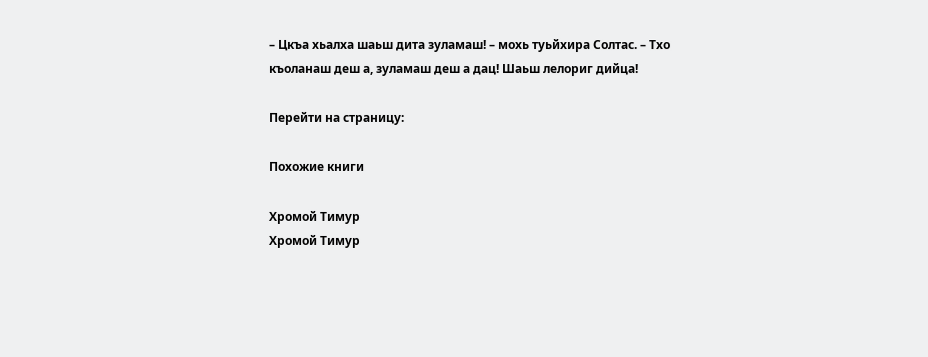– Цкъа хьалха шаьш дита зуламаш! – мохь туьйхира Солтас. – Тхо къоланаш деш а, зуламаш деш а дац! Шаьш лелориг дийца!

Перейти на страницу:

Похожие книги

Хромой Тимур
Хромой Тимур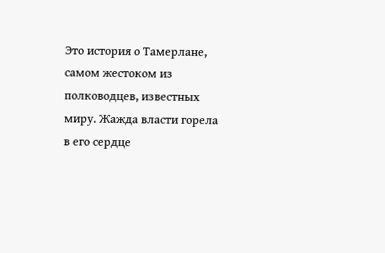Это история о Тамерлане, самом жестоком из полководцев, известных миру. Жажда власти горела в его сердце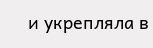и укрепляла в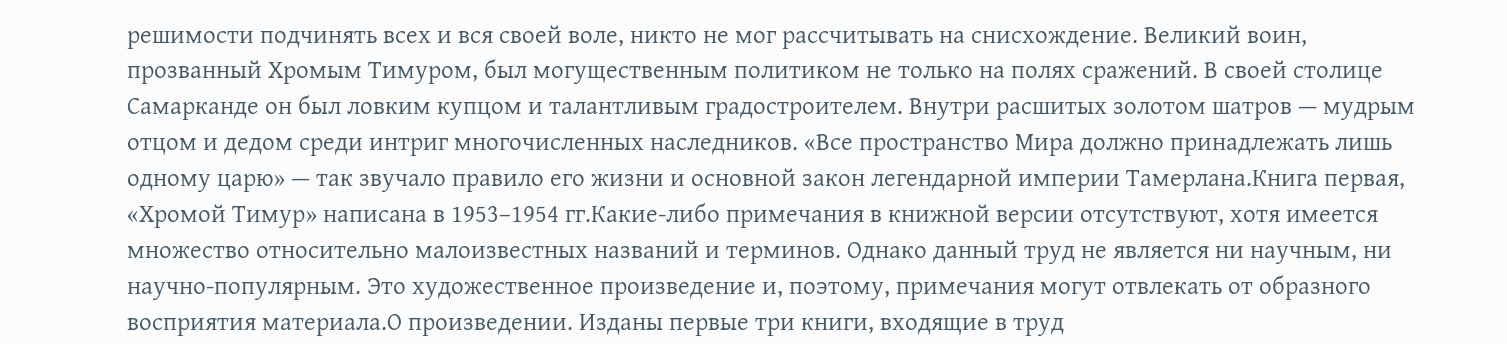решимости подчинять всех и вся своей воле, никто не мог рассчитывать на снисхождение. Великий воин, прозванный Хромым Тимуром, был могущественным политиком не только на полях сражений. В своей столице Самарканде он был ловким купцом и талантливым градостроителем. Внутри расшитых золотом шатров — мудрым отцом и дедом среди интриг многочисленных наследников. «Все пространство Мира должно принадлежать лишь одному царю» — так звучало правило его жизни и основной закон легендарной империи Тамерлана.Книга первая, «Хромой Тимур» написана в 1953–1954 гг.Какие-либо примечания в книжной версии отсутствуют, хотя имеется множество относительно малоизвестных названий и терминов. Однако данный труд не является ни научным, ни научно-популярным. Это художественное произведение и, поэтому, примечания могут отвлекать от образного восприятия материала.О произведении. Изданы первые три книги, входящие в труд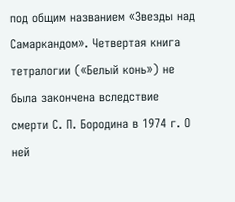под общим названием «Звезды над Самаркандом». Четвертая книга тетралогии («Белый конь») не была закончена вследствие смерти С. П. Бородина в 1974 г. О ней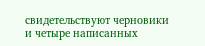свидетельствуют черновики и четыре написанных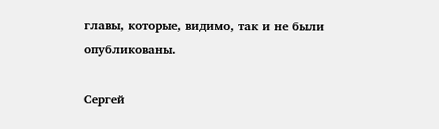главы, которые, видимо, так и не были опубликованы.

Сергей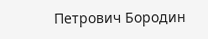Петрович Бородин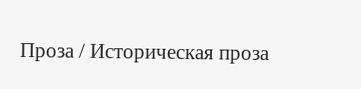Проза / Историческая проза